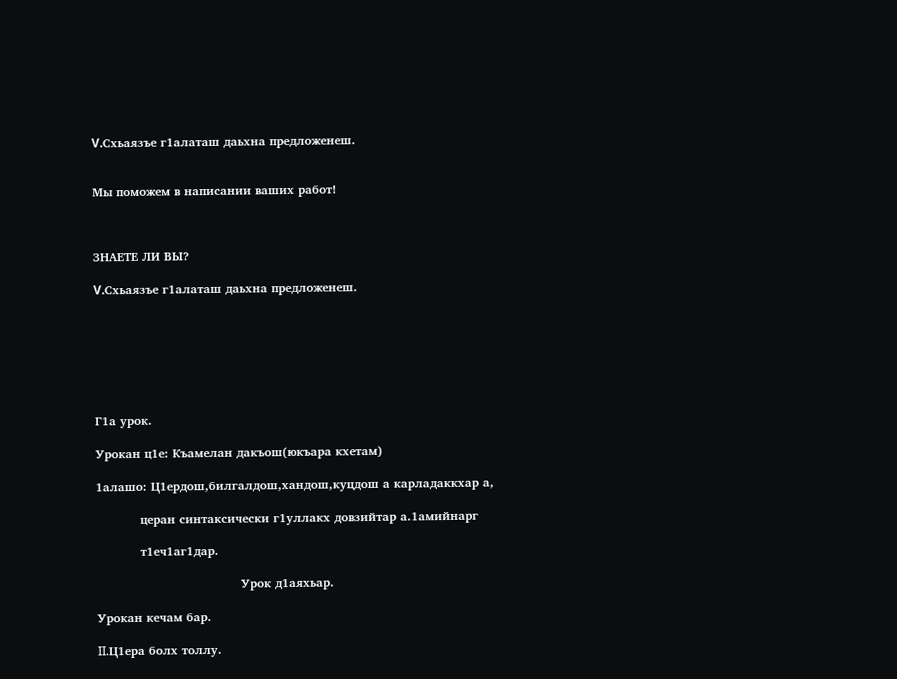V.Схьаязъе г1алаташ даьхна предложенеш.


Мы поможем в написании ваших работ!



ЗНАЕТЕ ЛИ ВЫ?

V.Схьаязъе г1алаташ даьхна предложенеш.







Г1а урок.

Урокан ц1е: Къамелан дакъош(юкъара кхетам)

1алашо: Ц1ердош,билгалдош,хандош,куцдош а карладаккхар а,

           церан синтаксически г1уллакх довзийтар а.1амийнарг

           т1еч1аг1дар.

                                    Урок д1аяхьар.

Урокан кечам бар.

ΙΙ.Ц1ера болх толлу.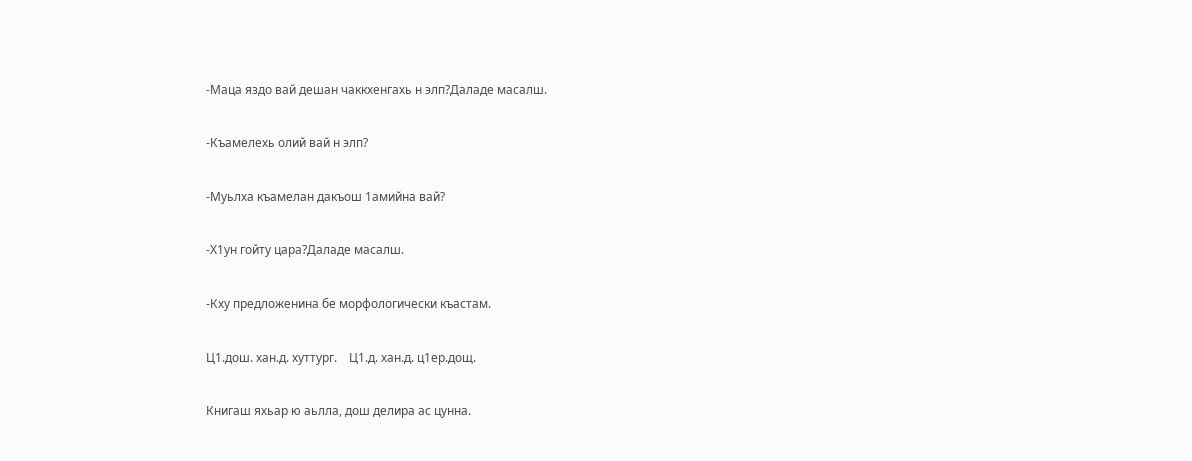-Маца яздо вай дешан чаккхенгахь н элп?Даладе масалш.

-Къамелехь олий вай н элп?

-Муьлха къамелан дакъош 1амийна вай?

-Х1ун гойту цара?Даладе масалш.

-Кху предложенина бе морфологически къастам.

Ц1.дош. хан.д. хуттург.    Ц1.д. хан.д. ц1ер.дощ.

Книгаш яхьар ю аьлла, дош делира ас цунна.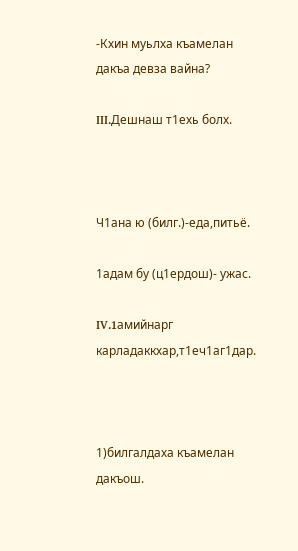-Кхин муьлха къамелан дакъа девза вайна?

ΙΙΙ.Дешнаш т1ехь болх.



Ч1ана ю (билг.)-еда,питьё.

1адам бу (ц1ердош)- ужас.

ΙV.1амийнарг карладаккхар,т1еч1аг1дар.



1)билгалдаха къамелан дакъош.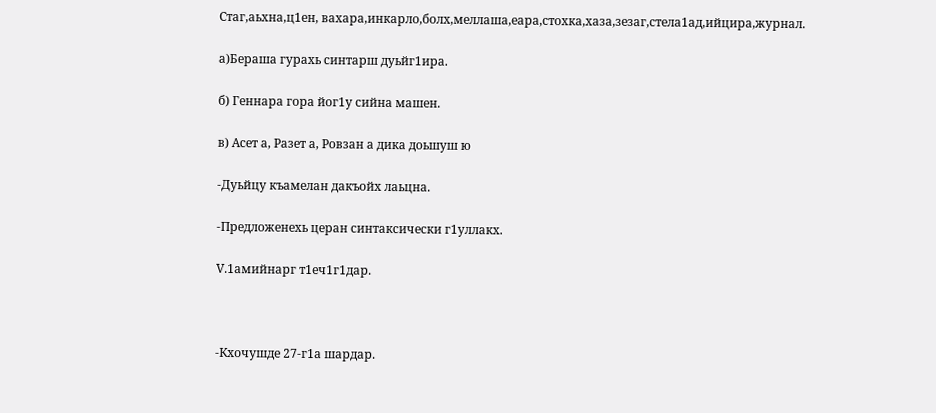Стаг,аьхна,ц1ен, вахара,инкарло,болх,меллаша,еара,стохка,хаза,зезаг,стела1ад,ийцира,журнал.

а)Бераша гурахь синтарш дуьйг1ира.

б) Геннара гора йог1у сийна машен.

в) Асет а, Разет а, Ровзан а дика доьшуш ю

-Дуьйцу къамелан дакъойх лаьцна.

-Предложенехь церан синтаксически г1уллакх.

V.1амийнарг т1еч1г1дар.



-Кхочушде 27-г1а шардар.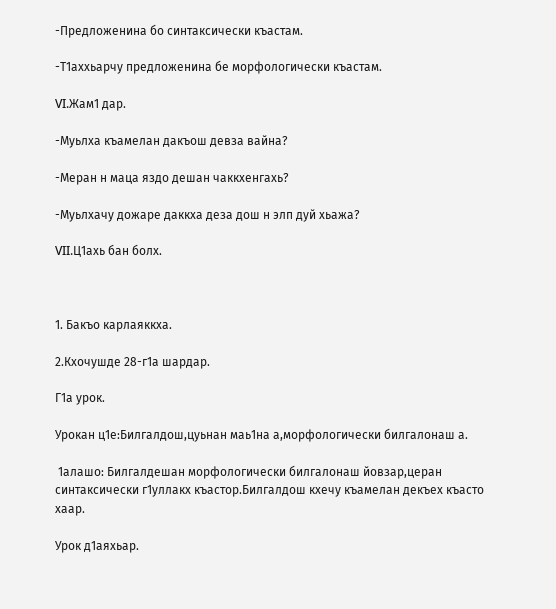-Предложенина бо синтаксически къастам.

-Т1аххьарчу предложенина бе морфологически къастам.

VΙ.Жам1 дар.

-Муьлха къамелан дакъош девза вайна?

-Меран н маца яздо дешан чаккхенгахь?

-Муьлхачу дожаре даккха деза дош н элп дуй хьажа?

VΙΙ.Ц1ахь бан болх.



1. Бакъо карлаяккха.

2.Кхочушде 28-г1а шардар.

Г1а урок.

Урокан ц1е:Билгалдош,цуьнан маь1на а,морфологически билгалонаш а.

 1алашо: Билгалдешан морфологически билгалонаш йовзар,церан синтаксически г1уллакх къастор.Билгалдош кхечу къамелан декъех къасто хаар.

Урок д1аяхьар.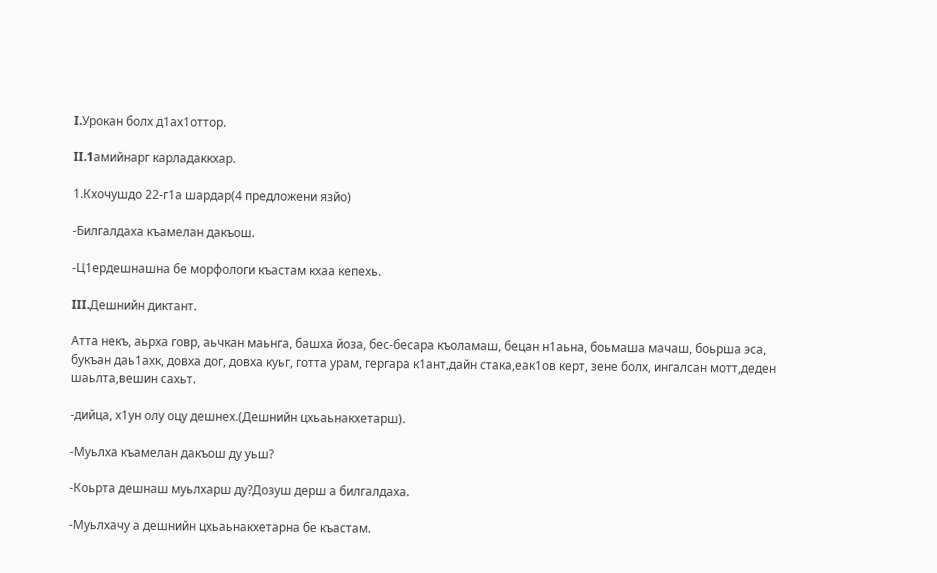Ι.Урокан болх д1ах1оттор.

ΙΙ.1амийнарг карладаккхар.

1.Кхочушдо 22-г1а шардар(4 предложени язйо)

-Билгалдаха къамелан дакъош.

-Ц1ердешнашна бе морфологи къастам кхаа кепехь.

ΙΙΙ.Дешнийн диктант.

Атта некъ, аьрха говр, аьчкан маьнга, башха йоза, бес-бесара къоламаш, бецан н1аьна, боьмаша мачаш, боьрша эса, букъан даь1ахк, довха дог, довха куьг, готта урам, гергара к1ант,дайн стака,еак1ов керт, зене болх, ингалсан мотт,деден шаьлта,вешин сахьт.

-дийца, х1ун олу оцу дешнех.(Дешнийн цхьаьнакхетарш).

-Муьлха къамелан дакъош ду уьш?

-Коьрта дешнаш муьлхарш ду?Дозуш дерш а билгалдаха.

-Муьлхачу а дешнийн цхьаьнакхетарна бе къастам.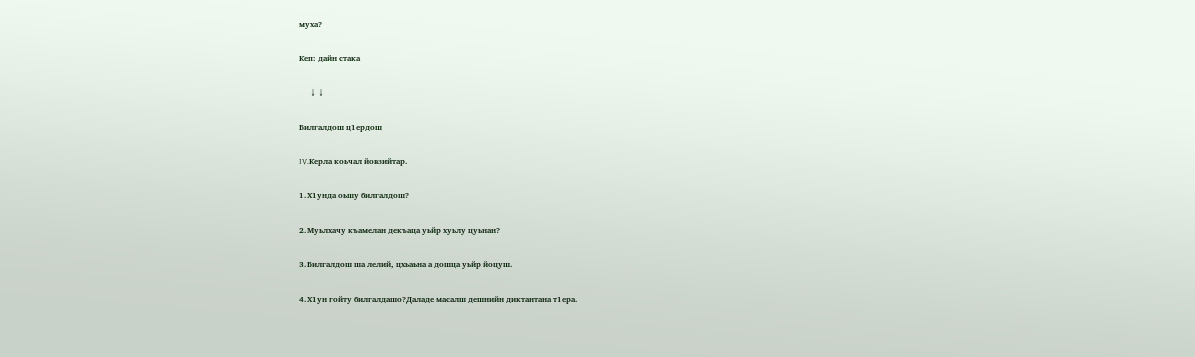муха?

Кеп: дайн стака

      ↓  ↓

Билгалдош ц1ердош

ΙV.Керла коьчал йовзийтар.

1.Х1унда оьшу билгалдош?

2.Муьлхачу къамелан декъаца уьйр хуьлу цуьнан?

3.Билгалдош ша лелий, цхьаьна а дошца уьйр йоцуш.

4.Х1ун гойту билгалдашо?Даладе масалш дешнийн диктантана т1ера.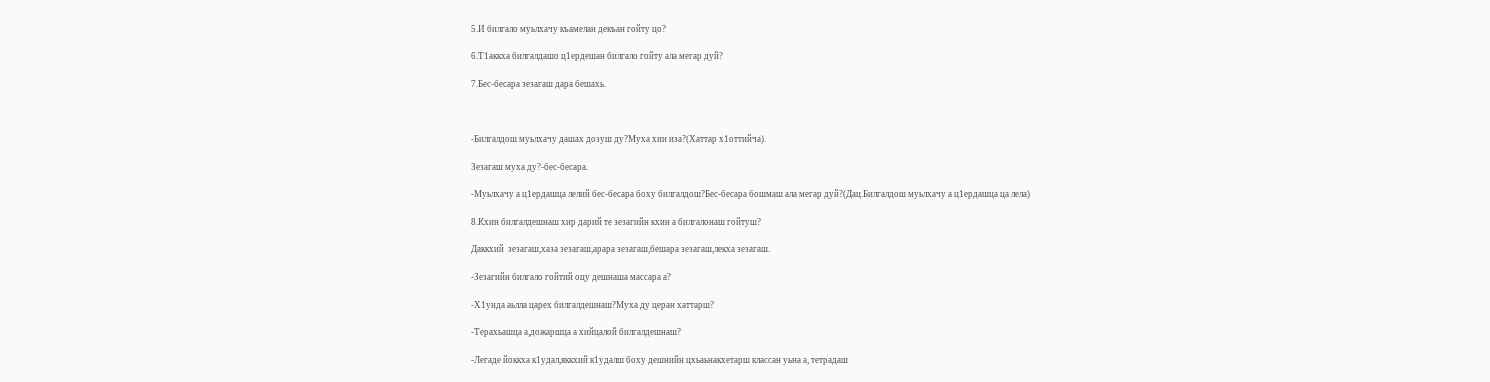5.И билгало муьлхачу къамелан декъан гойту цо?

6.Т1аккха билгалдашо ц1ердешан билгало гойту ала мегар дуй?

7.Бес-бесара зезагаш дара бешахь.



-Билгалдош муьлхачу дашах дозуш ду?Муха хии иза?(Хаттар х1оттийча).

Зезагаш муха ду?-бес-бесара.

-Муьлхачу а ц1ердашца лелий бес-бесара боху билгалдош?Бес-бесара бошмаш ала мегар дуй?(Дац.Билгалдош муьлхачу а ц1ердашца ца лела)

8.Кхин билгалдешнаш хир дарий те зезагийн кхин а билгалонаш гойтуш?

Даккхий  зезагаш,хаза зезагаш,арара зезагаш,бешара зезагаш,лекха зезагаш.

-Зезагийн билгало гойтий оцу дешнаша массара а?

-Х1унда аьлла царех билгалдешнаш?Муха ду церан хаттарш?

-Терахьашца а,дожаршца а хийцалой билгалдешнаш?

-Легаде йоккха к1удал,яккхий к1удалш боху дешнийн цхьаьнакхетарш классан уьна а, тетрадаш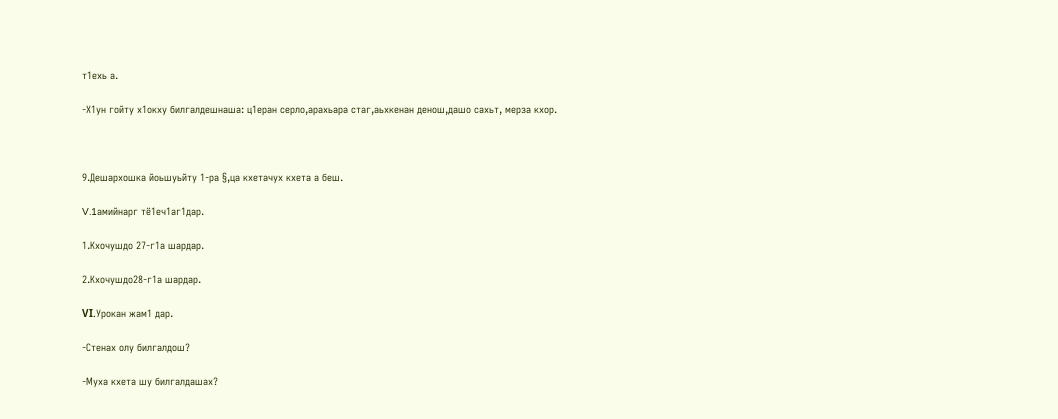т1ехь а.

-Х1ун гойту х1окху билгалдешнаша: ц1еран серло,арахьара стаг,аьхкенан денош,дашо сахьт, мерза кхор.



9.Дешархошка йоьшуьйту 1-ра §,ца кхетачух кхета а беш.

V.1амийнарг тё1еч1аг1дар.

1.Кхочушдо 27-г1а шардар.

2.Кхочушдо28-г1а шардар.

VΙ.Урокан жам1 дар.

-Стенах олу билгалдош?

-Муха кхета шу билгалдашах?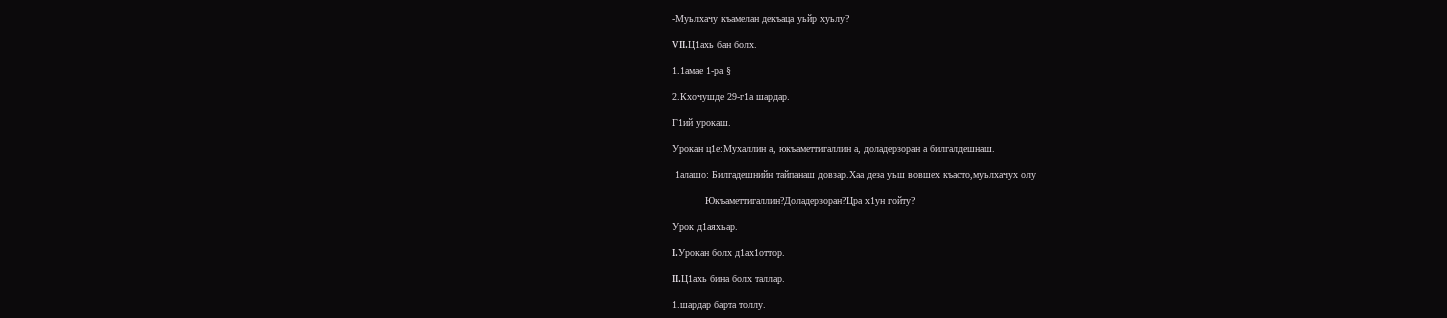-Муьлхачу къамелан декъаца уьйр хуьлу?

VΙΙ.Ц1ахь бан болх.

1.1амае 1-ра §

2.Кхочушде 29-г1а шардар.

Г1ий урокаш.

Урокан ц1е:Мухаллин а, юкъаметтигаллин а, доладерзоран а билгалдешнаш.

 1алашо: Билгадешнийн тайпанаш довзар.Хаа деза уьш вовшех къасто,муьлхачух олу

           Юкъаметтигаллин?Доладерзоран?Цра х1ун гойту?

Урок д1аяхьар.

Ι.Урокан болх д1ах1оттор.

ΙΙ.Ц1ахь бина болх таллар.

1.шардар барта толлу.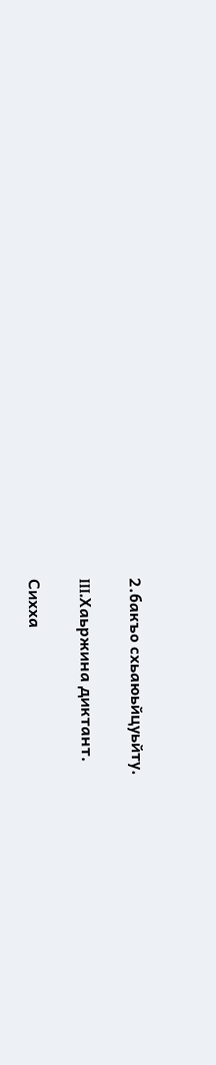2.бакъо схьаюьйцуьйту.

ΙΙΙ.Хаьржина диктант.

Сихха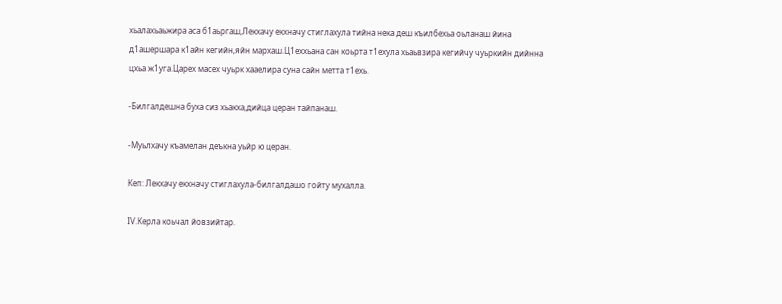хьалахьаьжира аса б1аьргаш,Лекхачу екхначу стиглахула тийна нека деш къилбехьа оьланаш йина д1ашершара к1айн кегийн,яйн мархаш.Ц1еххьана сан коьрта т1ехула хьаьвзира кегийчу чуьркийн дийнна цхьа ж1уга.Царех масех чуьрк хааелира суна сайн метта т1ехь.

-Билгалдешна буха сиз хьакха,дийца церан тайпанаш.

-Муьлхачу къамелан деъкна уьйр ю церан.

Кеп: Лекхачу екхначу стиглахула-билгалдашо гойту мухалла.

ΙV.Керла коьчал йовзийтар.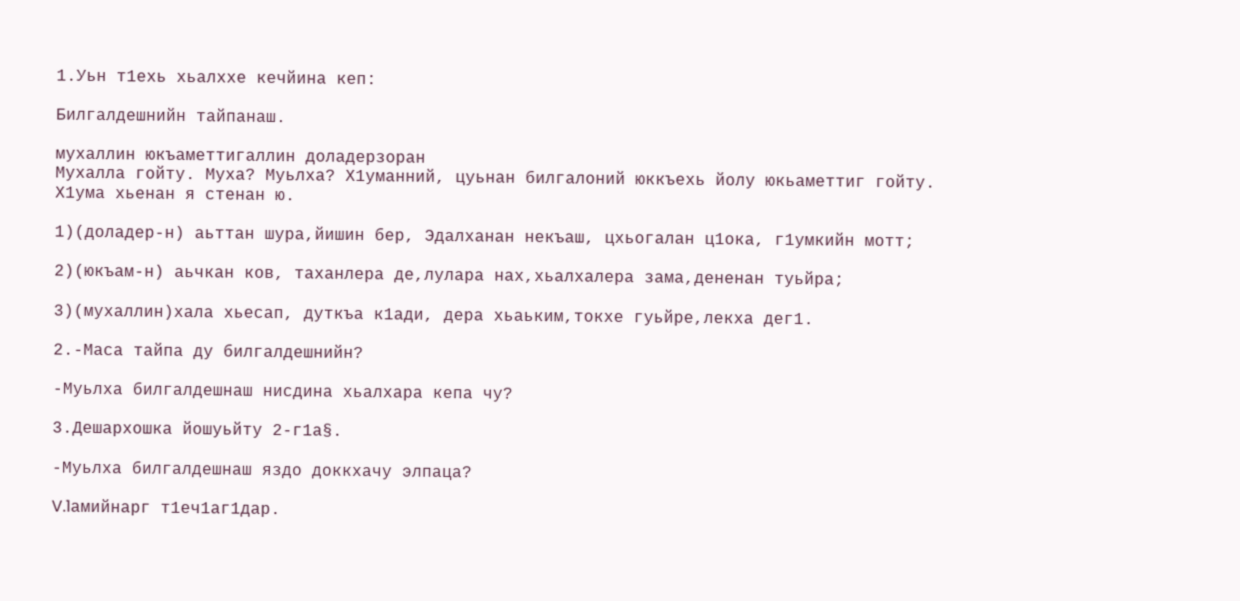1.Уьн т1ехь хьалххе кечйина кеп:

Билгалдешнийн тайпанаш.

мухаллин юкъаметтигаллин доладерзоран
Мухалла гойту. Муха? Муьлха? Х1уманний, цуьнан билгалоний юккъехь йолу юкьаметтиг гойту. Х1ума хьенан я стенан ю.

1)(доладер-н) аьттан шура,йишин бер, Эдалханан некъаш, цхьогалан ц1ока, г1умкийн мотт;

2)(юкъам-н) аьчкан ков, таханлера де,лулара нах,хьалхалера зама,дененан туьйра;

3)(мухаллин)хала хьесап, дуткъа к1ади, дера хьаьким,токхе гуьйре,лекха дег1.

2.-Маса тайпа ду билгалдешнийн?

-Муьлха билгалдешнаш нисдина хьалхара кепа чу?

3.Дешархошка йошуьйту 2-г1а§.

-Муьлха билгалдешнаш яздо доккхачу элпаца?

V.1амийнарг т1еч1аг1дар.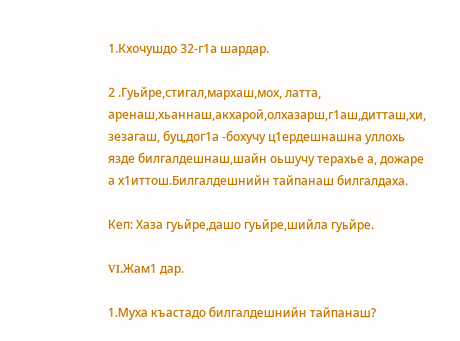1.Кхочушдо 32-г1а шардар.

2 .Гуьйре,стигал,мархаш,мох, латта, аренаш,хьаннаш,акхарой,олхазарш,г1аш,дитташ,хи, зезагаш, буц,дог1а -бохучу ц1ердешнашна уллохь язде билгалдешнаш,шайн оьшучу терахье а, дожаре а х1иттош.Билгалдешнийн тайпанаш билгалдаха.

Кеп: Хаза гуьйре,дашо гуьйре,шийла гуьйре.

VΙ.Жам1 дар.

1.Муха къастадо билгалдешнийн тайпанаш?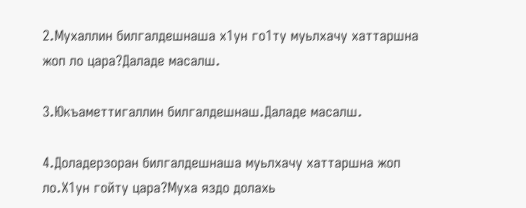2.Мухаллин билгалдешнаша х1ун го1ту муьлхачу хаттаршна жоп ло цара?Даладе масалш.

3.Юкъаметтигаллин билгалдешнаш.Даладе масалш.

4.Доладерзоран билгалдешнаша муьлхачу хаттаршна жоп ло.Х1ун гойту цара?Муха яздо долахь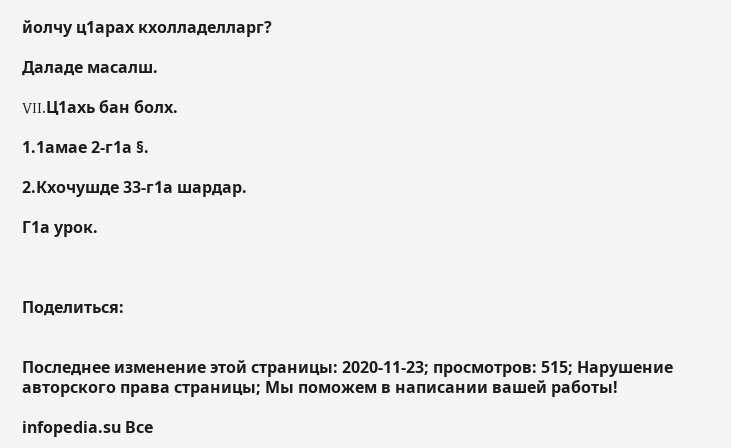йолчу ц1арах кхолладелларг?

Даладе масалш.

VΙΙ.Ц1ахь бан болх.

1.1амае 2-г1а §.

2.Кхочушде 33-г1а шардар.

Г1а урок.



Поделиться:


Последнее изменение этой страницы: 2020-11-23; просмотров: 515; Нарушение авторского права страницы; Мы поможем в написании вашей работы!

infopedia.su Все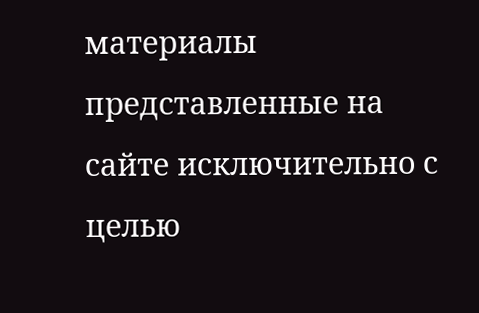материалы представленные на сайте исключительно с целью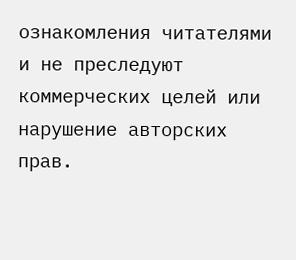ознакомления читателями и не преследуют коммерческих целей или нарушение авторских прав.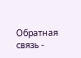Обратная связь -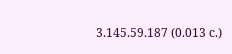3.145.59.187 (0.013 с.)